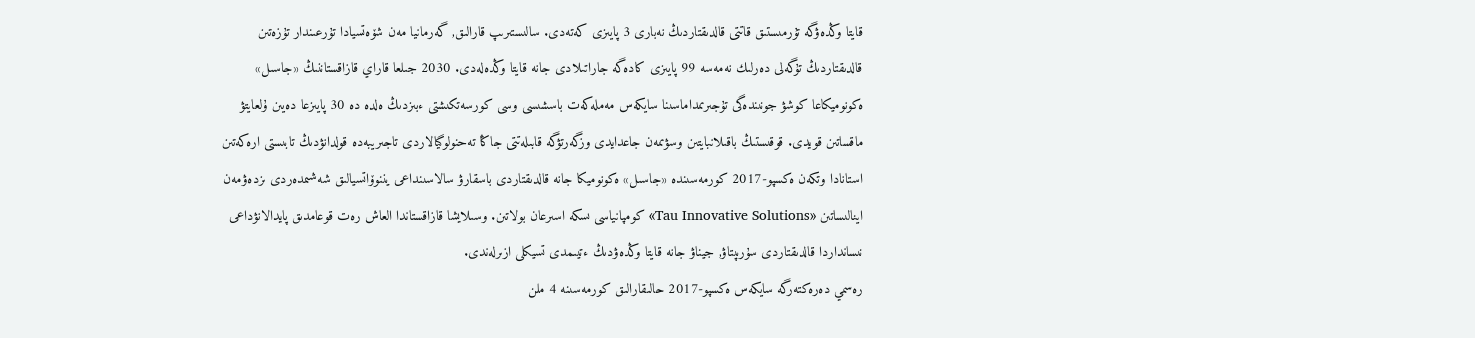قايتا وڭدەۋگە تۇرمىستىق قاتتى قالدىقتاردىڭ نەبارى 3 پايىزى كەتەدى. سالىستىرىپ قارالىق, گەرمانيا مەن شۆەتسيادا تۇرعىندار تۇزەتىن قالدىقتاردىڭ تۇگەلى دەرلىك نەمەسە 99 پايىزى كادەگە جاراتىلادى جانە قايتا وڭدەلەدى. 2030 جىلعا قاراي قازاقستاننىڭ «جاسىل» ەكونوميكاعا كوشۋ جونىندەگى تۇجىرىمداماسىنا سايكەس مەملەكەت باسشىسى وسى كورسەتكىشتى ءبىزدىڭ ەلدە دە 30 پايىزعا دەيىن ۇلعايتۋ ماقساتىن قويدى. قوقىستىڭ باقىلانبايتىن وسۋىمەن جاعدايدى وزگەرتۋگە قابىلەتتى جاڭا تەحنولوگيالاردى تاجىريبەدە قولدانۋدىڭ تابىستى ارەكەتىن استانادا وتكەن ەكسپو-2017 كورمەسىندە «جاسىل» ەكونوميكا جانە قالدىقتاردى باسقارۋ سالاسىنداعى يننوۆاتسيالىق شەشىمدەردى ىزدەۋمەن اينالىساتىن «Tau Innovative Solutions» كومپانياسى ىسكە اسىرعان بولاتىن. وسىلايشا قازاقستاندا العاش رەت قوعامدىق پايدالانۋداعى نىسانداردا قالدىقتاردى سۇرىپتاۋ, جيناۋ جانە قايتا وڭدەۋدىڭ ءتيىمدى تسيكلى ازىرلەندى.
رەسمي دەرەكتەرگە سايكەس ەكسپو-2017 حالىقارالىق كورمەسىنە 4 ملن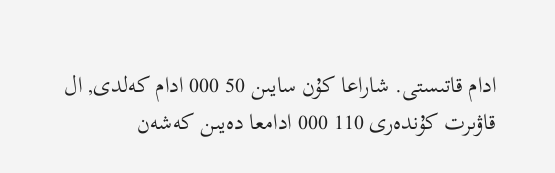ادام قاتىستى. شاراعا كۇن سايىن 50 000 ادام كەلدى, ال قاۋىرت كۇندەرى 110 000 ادامعا دەيىن كەشەن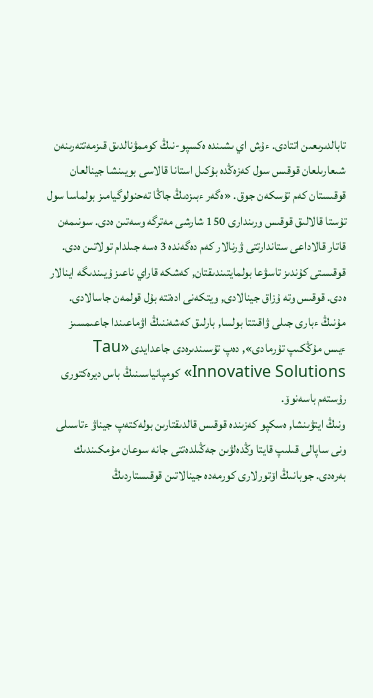تابالدىرىعىن اتتادى. ءۇش اي ىشىندە ەكسپو-نىڭ كوممۋنالدىق قىزمەتتەرىنەن شىعارىلعان قوقىس سول كەزەڭدە بۇكىل استانا قالاسى بويىنشا جينالعان قوقىستان كەم تۇسكەن جوق. «ەگەر ءبىزدىڭ جاڭا تەحنولوگيامىز بولماسا سول تۇستا قالالىق قوقىس ورىندارى 150 شارشى مەترگە وسەتىن ەدى. سونىمەن قاتار قالاداعى ستاندارتتى ۋرنالار كەم دەگەندە 3 ەسە جىلدام تولاتىن ەدى. قوقىستى كۇندىز تاسۋعا بولمايتىندىقتان, كەشكە قاراي ناعىز ۇيىندىگە اينالار ەدى. قوقىس وتە ۇزاق جينالادى, ويتكەنى ادەتتە بۇل قولمەن جاسالادى. مۇنىڭ ءبارى جىلى ۋاقىتتا بولسا, بارلىق كەشەننىڭ اۋماعىندا جاعىمسىز ءيىس مۇڭكىپ تۇرمادى», دەپ تۇسىندىرەدى جاعدايدى «Tau Innovative Solutions» كومپانياسىنىڭ باس ديرەكتورى رۇستەم باسەنوۆ.
ونىڭ ايتۋىنشا, ەسكپو كەزىندە قوقىس قالدىقتارىن بولەكتەپ جيناۋ ءتاسىلى ونى ساپالى قىلىپ قايتا وڭدەلۋىن جەڭىلدەتتى جانە سوعان مۇمكىندىك بەرەدى. جوبانىڭ اۆتورلارى كورمەدە جينالاتىن قوقىستاردىڭ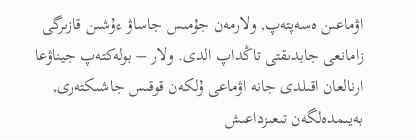اۋماعىن ەسەپتەپ, ولارمەن جۇمىس جاساۋ ءۇشىن قازىرگى زامانعى جابدىقتى تاڭداپ الدى. ولار – بولەكتەپ جيناۋعا ارنالعان اقىلدى جانە اۋماعى ۇلكەن قوقىس جاشىكتەرى, بەيىمدەلگەن تىعىزداعىش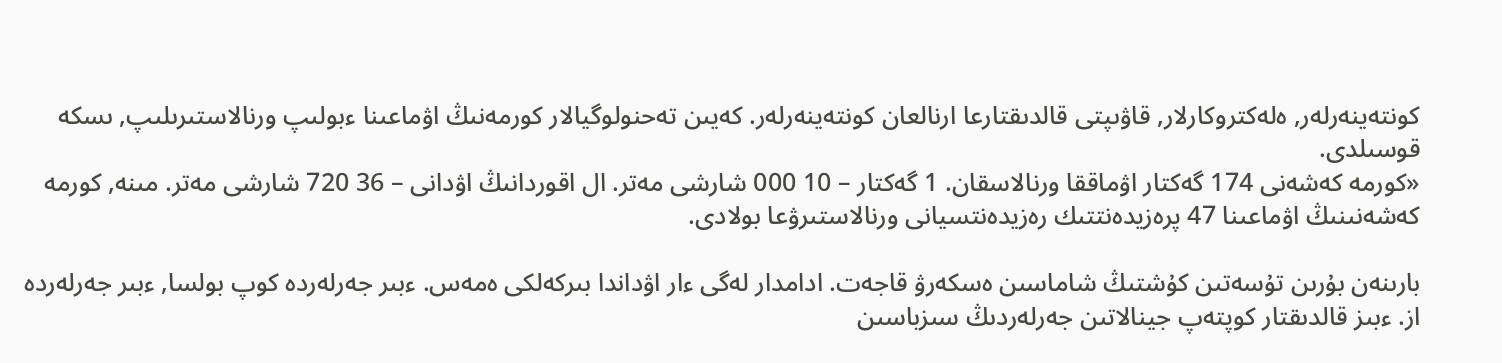كونتەينەرلەر, ەلەكتروكارلار, قاۋىپتى قالدىقتارعا ارنالعان كونتەينەرلەر. كەيىن تەحنولوگيالار كورمەنىڭ اۋماعىنا ءبولىپ ورنالاستىرىلىپ, ىسكە قوسىلدى.
«كورمە كەشەنى 174 گەكتار اۋماققا ورنالاسقان. 1 گەكتار – 10 000 شارشى مەتر. ال اقوردانىڭ اۋدانى – 36 720 شارشى مەتر. مىنە, كورمە كەشەنىنىڭ اۋماعىنا 47 پرەزيدەنتتىك رەزيدەنتسيانى ورنالاستىرۋعا بولادى.

بارىنەن بۇرىن تۇسەتىن كۇشتىڭ شاماسىن ەسكەرۋ قاجەت. ادامدار لەگى ءار اۋداندا بىركەلكى ەمەس. ءبىر جەرلەردە كوپ بولسا, ءبىر جەرلەردە از. ءبىز قالدىقتار كوپتەپ جينالاتىن جەرلەردىڭ سىزباسىن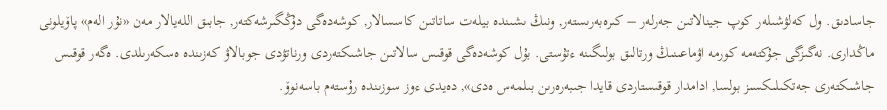جاسادىق. ول كەلۋشىلەر كوپ جينالاتىن جەرلەر – كىرەبەرىستەر, ونىڭ ىشىندە بيلەت ساتاتىن كاسسالار, كوشەدەگى دۇڭگىرشەكتەر, جابىق اللەيالار مەن «نۇر الەم» پاۆيلونى ماڭدارى. نەگىزگى جۇكتەمە كورمە اۋماعىنىڭ ورتالىق بولىگىنە ءتۇستى. بۇل كوشەدەگى قوقىس سالاتىن جاشىكتەردى ورناتۋدى جوبالاۋ كەزىندە ەسكەرىلدى. ەگەر قوقىس جاشىكتەرى جەتكىلىكسىز بولسا, ادامدار قوقىستاردى قايدا جىبەرەرىن بىلمەس ەدى», دەيدى ءوز سوزىندە رۇستەم باسەنوۆ.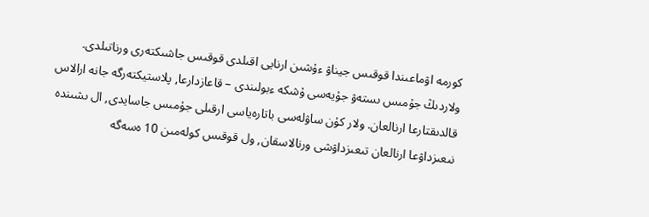كورمە اۋماعىندا قوقىس جيناۋ ءۇشىن ارنايى اقىلدى قوقىس جاشىكتەرى ورناتىلدى. ولاردىڭ جۇمىس ىستەۋ جۇيەسى ۇشكە ءبولىندى – قاعازدارعا, پلاستيكتەرگە جانە ارالاس قالدىقتارعا ارنالعان. ولار كۇن ساۋلەسى باتارەياسى ارقىلى جۇمىس جاسايدى, ال ىشىندە نىعىزداۋعا ارنالعان تىعىزداۋشى ورنالاسقان, ول قوقىس كولەمىن 10 ەسەگە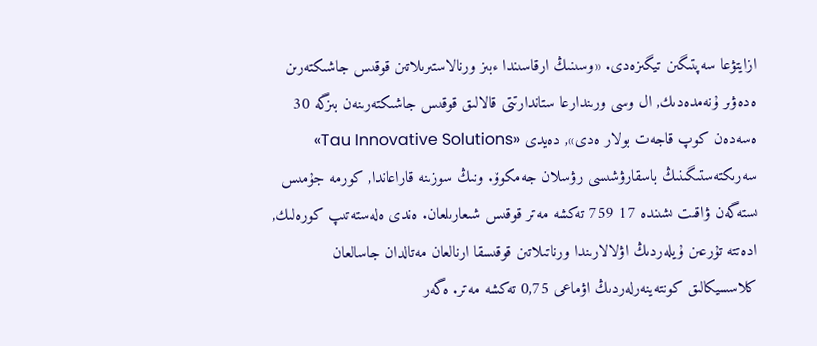ازايتۋعا سەپتىگىن تيگىزەدى. «وسىنىڭ ارقاسىندا ءبىز ورنالاستىرىلاتىن قوقىس جاشىكتەرىن ەدەۋىر ۇنەمدەدىك, ال وسى ورىندارعا ستاندارتتى قالالىق قوقىس جاشىكتەرىنەن بىزگە 30 ەسەدەن كوپ قاجەت بولار ەدى», دەيدى «Tau Innovative Solutions» سەرىكتەستىگىنىڭ باسقارۋشىسى رۋسلان جەمكوۆ. ونىڭ سوزىنە قاراعاندا, كورمە جۇمىس ىستەگەن ۋاقىت ىشىندە 17 759 تەكشە مەتر قوقىس شىعارىلعان. ەندى ەلەستەتىپ كورەلىك, ادەتتە تۇرعىن ۇيلەردىڭ اۋلالارىندا ورناتىلاتىن قوقىسقا ارنالعان مەتالدان جاسالعان كلاسسيكالىق كونتەينەرلەردىڭ اۋماعى 0,75 تەكشە مەتر. ەگەر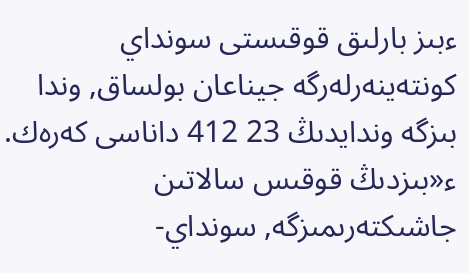ءبىز بارلىق قوقىستى سونداي كونتەينەرلەرگە جيناعان بولساق, وندا بىزگە وندايدىڭ 23 412 داناسى كەرەك.
ء«بىزدىڭ قوقىس سالاتىن جاشىكتەرىمىزگە, سونداي-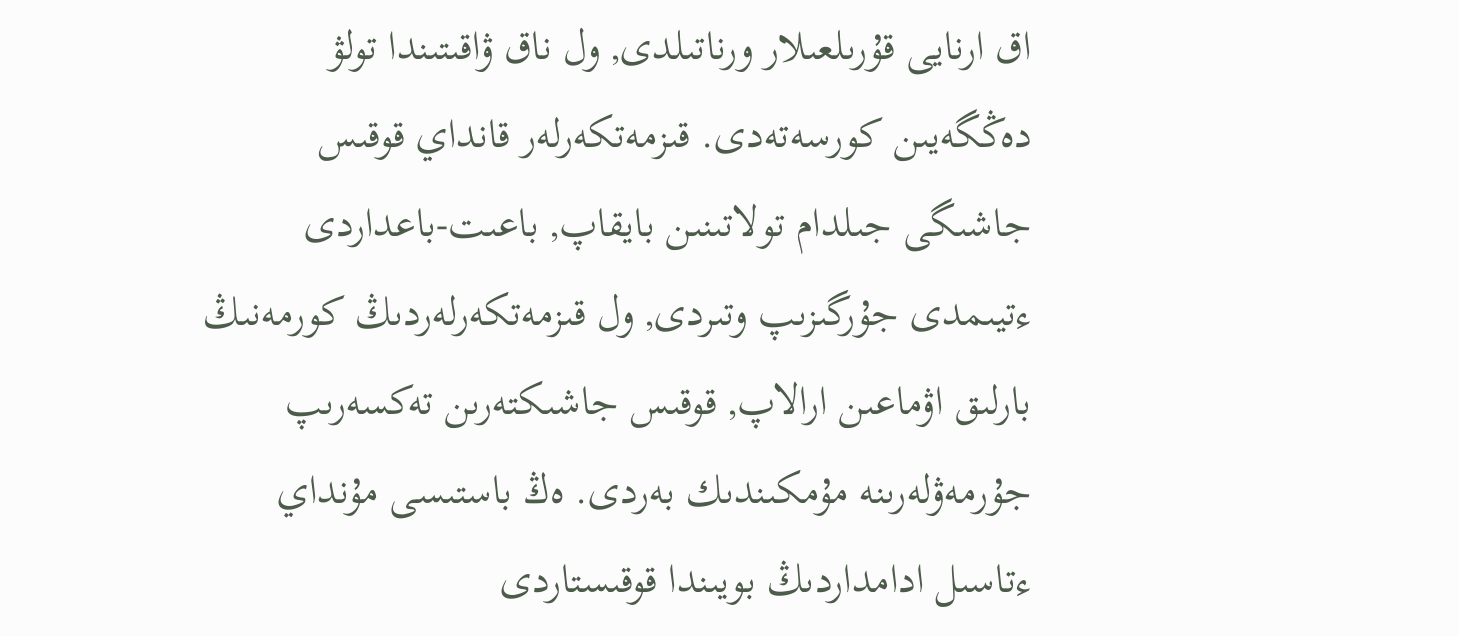اق ارنايى قۇرىلعىلار ورناتىلدى, ول ناق ۋاقىتىندا تولۋ دەڭگەيىن كورسەتەدى. قىزمەتكەرلەر قانداي قوقىس جاشىگى جىلدام تولاتىنىن بايقاپ, باعىت-باعداردى ءتيىمدى جۇرگىزىپ وتىردى, ول قىزمەتكەرلەردىڭ كورمەنىڭ بارلىق اۋماعىن ارالاپ, قوقىس جاشىكتەرىن تەكسەرىپ جۇرمەۋلەرىنە مۇمكىندىك بەردى. ەڭ باستىسى مۇنداي ءتاسىل ادامداردىڭ بويىندا قوقىستاردى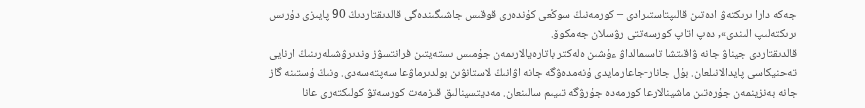جەكە دارا ىرىكتەۋ ادەتىن قالىپتاستىرادى – كورمەنىڭ سوڭعى كۇندەرى قوقىس جاشىگىندەگى قالدىقتاردىڭ 90 پايىزى دۇرىس ىرىكتەلىپ الىندى», دەپ اتاپ كورسەتتى رۋسلان جەمكوۆ.
قالدىقتاردى جيناۋ جانە ۋاقىتشا تاسىمالداۋ ءۇشىن ەلەكتر باتارەيالارىمەن جۇمىس ىستەيتىن فرانتسۋز وندىرۋشىلەرىنىڭ ارنايى تەحنيكاسى پايدالانىلعان. بۇل جانار-جاعارمايدى ۇنەمدەۋگە جانە اۋانىڭ لاستانۋىن بولدىرماۋعا سەپتەسەدى. ونىڭ ۇستىنە گاز جانە بەنزينمەن جۇرەتىن ماشينالارعا كورمەدە جۇرۋگە تىيىم سالىنعان. مەديتسينالىق قىزمەت كورسەتۋ كولىكتەرى عانا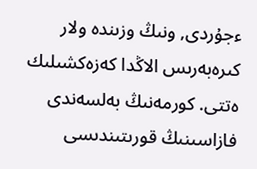ءجۇردى, ونىڭ وزىندە ولار كىرەبەرىس الاڭدا كەزەكشىلىك ەتتى. كورمەنىڭ بەلسەندى فازاسىنىڭ قورىتىندىسى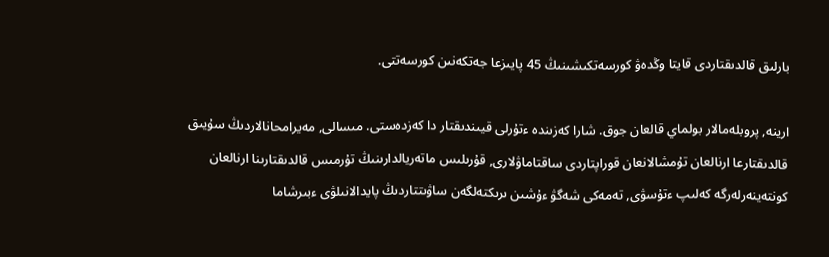بارلىق قالدىقتاردى قايتا وڭدەۋ كورسەتكىشىنىڭ 45 پايىزعا جەتكەنىن كورسەتتى.

ارينە, پروبلەمالار بولماي قالعان جوق. شارا كەزىندە ءتۇرلى قيىندىقتار دا كەزدەستى. مىسالى, مەيرامحانالاردىڭ سۇيىق قالدىقتارعا ارنالعان تۇمشالانعان قوراپتاردى ساقتاماۋلارى, قۇرىلىس ماتەريالدارىنىڭ تۇرمىس قالدىقتارىنا ارنالعان كونتەينەرلەرگە كەلىپ ءتۇسۋى, تەمەكى شەگۋ ءۇشىن ىرىكتەلگەن ساۋىتتاردىڭ پايدالانىلۋى ءبىرشاما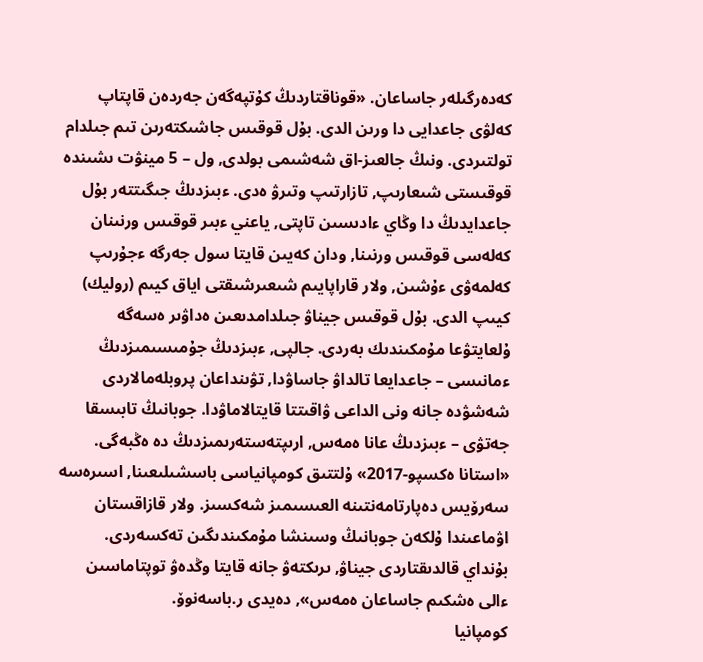كەدەرگىلەر جاساعان. «قوناقتاردىڭ كۇتپەگەن جەردەن قاپتاپ كەلۋى جاعدايى دا ورىن الدى. بۇل قوقىس جاشىكتەرىن تىم جىلدام تولتىردى. ونىڭ جالعىز-اق شەشىمى بولدى, ول – 5 مينۋت ىشىندە قوقىستى شىعارىپ, تازارتىپ وتىرۋ ەدى. ءبىزدىڭ جىگىتتەر بۇل جاعدايدىڭ دا وڭاي ءادىسىن تاپتى, ياعني ءبىر قوقىس ورنىنان كەلەسى قوقىس ورنىنا, ودان كەيىن قايتا سول جەرگە ءجۇرىپ كەلمەۋى ءۇشىن, ولار قاراپايىم شىعىرشىقتى اياق كيىم (روليك) كيىپ الدى. بۇل قوقىس جيناۋ جىلدامدىعىن ەداۋىر ەسەگە ۇلعايتۋعا مۇمكىندىك بەردى. جالپى, ءبىزدىڭ جۇمىسىمىزدىڭ ءمانىسى – جاعدايعا تالداۋ جاساۋدا, تۋىنداعان پروبلەمالاردى شەشۋدە جانە ونى الداعى ۋاقىتتا قايتالاماۋدا. جوبانىڭ تابىسقا جەتۋى – ءبىزدىڭ عانا ەمەس, ارىپتەستەرىمىزدىڭ دە ەڭبەگى. «استانا ەكسپو-2017» ۇلتتىق كومپانياسى باسشىلىعىنا, اسىرەسە سەرۆيس دەپارتامەنتىنە العىسىمىز شەكسىز. ولار قازاقستان اۋماعىندا ۇلكەن جوبانىڭ وسىنشا مۇمكىندىگىن تەكسەردى. بۇنداي قالدىقتاردى جيناۋ, ىرىكتەۋ جانە قايتا وڭدەۋ توپتاماسىن ءالى ەشكىم جاساعان ەمەس», دەيدى ر.باسەنوۆ.
كومپانيا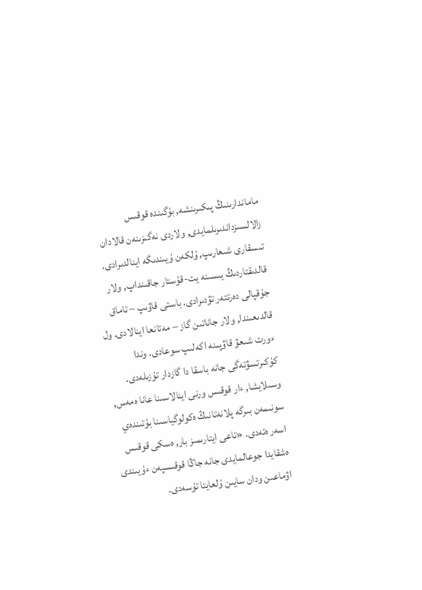ماماندارىنىڭ پىكىرىنشە, بۇگىندە قوقىس زالالسىزداندىرىلمايدى, ولاردى نەگىزىنەن قالادان تىسقارى شىعارىپ, ۇلكەن ۇيىندىگە اينالدىرادى. قالدىقتاردىڭ يىسىنە يت-قۇستار جاقىنداپ, ولار جۇقپالى دەرتتەر تۋدىرادى. باستى قاۋىپ – تاماق قالدىعىندا, ولار جاناتىن گاز – مەتانعا اينالادى. ول ءورت شىعۋ قاۋپىنە اكەلىپ سوعادى. وندا كۇكىرتسۋتەگى جانە باسقا دا گازدار تۇزىلەدى. وسىلايشا, ءار قوقىس ورنى اينالاسىنا عانا ەمەس, سونىمەن بىرگە پلانەتانىڭ ەكولوگياسىنا بۇتىندەي اسەر ەتەدى. «تاعى ايتارىمىز بار, ەسكى قوقىس ەشقايدا جوعالمايدى جانە جاڭا قوقىسپەن ءۇيىندى اۋماعىن ودان سايىن ۇلعايتا تۇسەدى.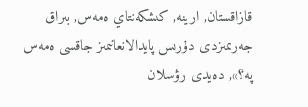قازاقستان, ارينە, كىشكەنتاي ەمەس, بىراق جەرىمىزدى دۇرىس پايدالانعانىمىز جاقسى ەمەس پە؟», دەيدى رۋسلان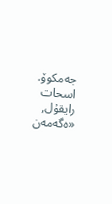جەمكوۆ.
اسحات رايقۇل,
«ەگەمەن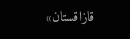قازاقستان»